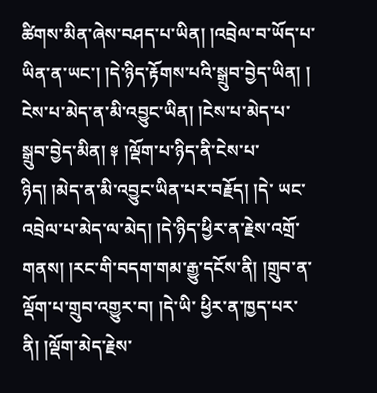ཚིགས་མིན་ཞེས་བཤད་པ་ཡིན། །འབྲེལ་བ་ཡོད་པ་ཡིན་ན་ཡང་། །དེ་ཉིད་རྟོགས་པའི་སྒྲུབ་བྱེད་ཡིན། ། ངེས་པ་མེད་ན་མི་འབྱུང་ཡིན། །ངེས་པ་མེད་པ་སྒྲུབ་བྱེད་མིན། ༈ །ལྡོག་པ་ཉིད་ནི་ངེས་པ་ཉིད། །མེད་ན་མི་འབྱུང་ཡིན་པར་བརྗོད། །དེ་ ཡང་འབྲེལ་པ་མེད་ལ་མེད། །དེ་ཉིད་ཕྱིར་ན་རྗེས་འགྲོ་གནས། །རང་གི་བདག་གམ་རྒྱུ་དངོས་ནི། །གྲུབ་ན་ལྡོག་པ་གྲུབ་འགྱུར་བ། །དེ་ཡི་ ཕྱིར་ན་ཁྱད་པར་ནི། །ལྡོག་མེད་རྗེས་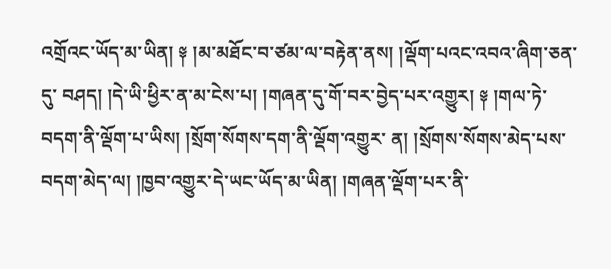འགྲོའང་ཡོད་མ་ཡིན། ༈ །མ་མཐོང་བ་ཙམ་ལ་བརྟེན་ནས། །ལྡོག་པའང་འབའ་ཞིག་ཅན་དུ་ བཤད། །དེ་ཡི་ཕྱིར་ན་མ་ངེས་པ། །གཞན་དུ་གོ་བར་བྱེད་པར་འགྱུར། ༈ །གལ་ཏེ་བདག་ནི་ལྡོག་པ་ཡིས། །སྲོག་སོགས་དག་ནི་ལྡོག་འགྱུར་ ན། །སྲོགས་སོགས་མེད་པས་བདག་མེད་ལ། །ཁྱབ་འགྱུར་དེ་ཡང་ཡོད་མ་ཡིན། །གཞན་ལྡོག་པར་ནི་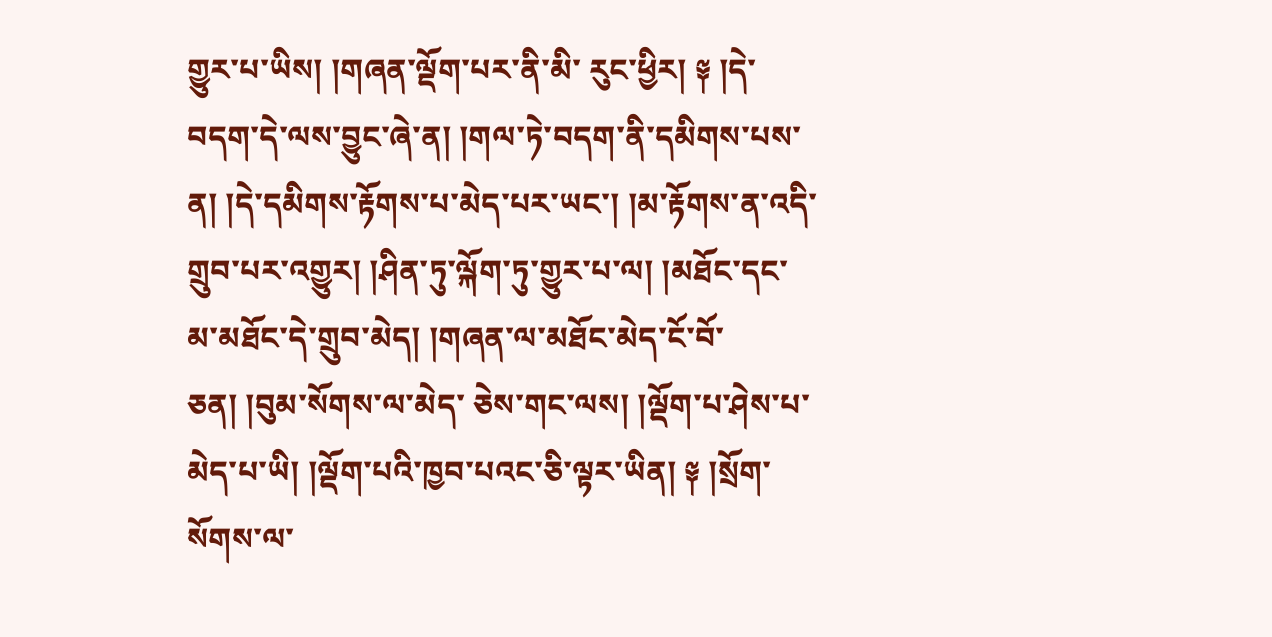གྱུར་པ་ཡིས། །གཞན་ལྡོག་པར་ནི་མི་ རུང་ཕྱིར། ༈ །དེ་བདག་དེ་ལས་བྱུང་ཞེ་ན། །གལ་ཏེ་བདག་ནི་དམིགས་པས་ན། །དེ་དམིགས་རྟོགས་པ་མེད་པར་ཡང་། །མ་རྟོགས་ན་འདི་ གྲུབ་པར་འགྱུར། །ཤིན་ཏུ་ལྐོག་ཏུ་གྱུར་པ་ལ། །མཐོང་དང་མ་མཐོང་དེ་གྲུབ་མེད། །གཞན་ལ་མཐོང་མེད་ངོ་བོ་ཅན། །བུམ་སོགས་ལ་མེད་ ཅེས་གང་ལས། །ལྡོག་པ་ཤེས་པ་མེད་པ་ཡི། །ལྡོག་པའི་ཁྱབ་པའང་ཅི་ལྟར་ཡིན། ༈ །སྲོག་སོགས་ལ་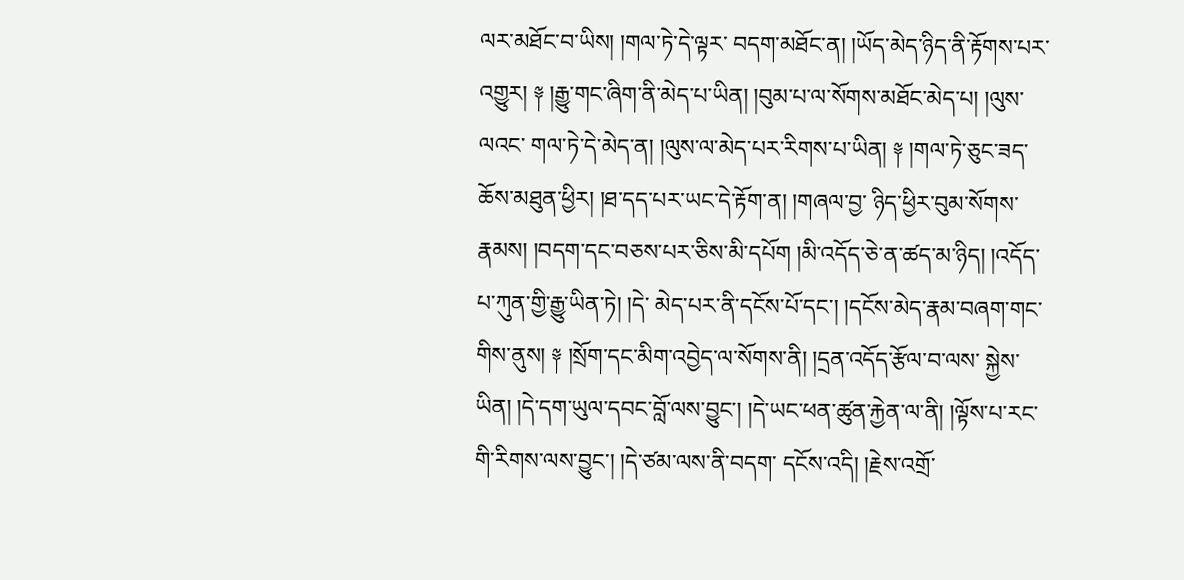ལར་མཐོང་བ་ཡིས། །གལ་ཏེ་དེ་ལྟར་ བདག་མཐོང་ན། །ཡོད་མེད་ཉིད་ནི་རྟོགས་པར་འགྱུར། ༈ །རྒྱུ་གང་ཞིག་ནི་མེད་པ་ཡིན། །བུམ་པ་ལ་སོགས་མཐོང་མེད་པ། །ལུས་ལའང་ གལ་ཏེ་དེ་མེད་ན། །ལུས་ལ་མེད་པར་རིགས་པ་ཡིན། ༈ །གལ་ཏེ་ཅུང་ཟད་ཆོས་མཐུན་ཕྱིར། །ཐ་དད་པར་ཡང་དེ་རྟོག་ན། །གཞལ་བྱ་ ཉིད་ཕྱིར་བུམ་སོགས་རྣམས། །བདག་དང་བཅས་པར་ཅིས་མི་དཔོག །མི་འདོད་ཅེ་ན་ཚད་མ་ཉིད། །འདོད་པ་ཀུན་གྱི་རྒྱུ་ཡིན་ཏེ། །དེ་ མེད་པར་ནི་དངོས་པོ་དང་། །དངོས་མེད་རྣམ་བཞག་གང་གིས་ནུས། ༈ །སྲོག་དང་མིག་འབྱེད་ལ་སོགས་ནི། །དྲན་འདོད་རྩོལ་བ་ལས་ སྐྱེས་ཡིན། །དེ་དག་ཡུལ་དབང་བློ་ལས་བྱུང་། །དེ་ཡང་ཕན་ཚུན་རྐྱེན་ལ་ནི། །ལྟོས་པ་རང་གི་རིགས་ལས་བྱུང་། །དེ་ཙམ་ལས་ནི་བདག་ དངོས་འདི། །རྗེས་འགྲོ་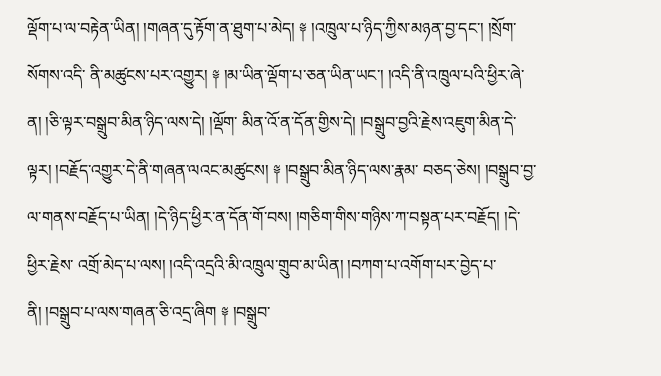ལྡོག་པ་ལ་བརྟེན་ཡིན། །གཞན་དུ་རྟོག་ན་ཐུག་པ་མེད། ༈ །འཁྲུལ་པ་ཉིད་ཀྱིས་མཉན་བྱ་དང་། །སྲོག་སོགས་འདི་ ནི་མཚུངས་པར་འགྱུར། ༈ །མ་ཡིན་ལྡོག་པ་ཅན་ཡིན་ཡང་། །འདི་ནི་འཁྲུལ་པའི་ཕྱིར་ཞེ་ན། །ཅི་ལྟར་བསྒྲུབ་མིན་ཉིད་ལས་དེ། །ལྡོག་ མིན་འོ་ན་དོན་གྱིས་དེ། །བསྒྲུབ་བྱའི་རྗེས་འཇུག་མིན་དེ་ལྟར། །བརྗོད་འགྱུར་དེ་ནི་གཞན་ལའང་མཚུངས། ༈ །བསྒྲུབ་མིན་ཉིད་ལས་རྣམ་ བཅད་ཅེས། །བསྒྲུབ་བྱ་ལ་གནས་བརྗོད་པ་ཡིན། །དེ་ཉིད་ཕྱིར་ན་དོན་གོ་བས། །གཅིག་གིས་གཉིས་ཀ་བསྟན་པར་བརྗོད། །དེ་ཕྱིར་རྗེས་ འགྲོ་མེད་པ་ལས། །འདི་འདྲའི་མི་འཁྲུལ་གྲུབ་མ་ཡིན། །བཀག་པ་འགོག་པར་བྱེད་པ་ནི། །བསྒྲུབ་པ་ལས་གཞན་ཅི་འདྲ་ཞིག ༈ །བསྒྲུབ་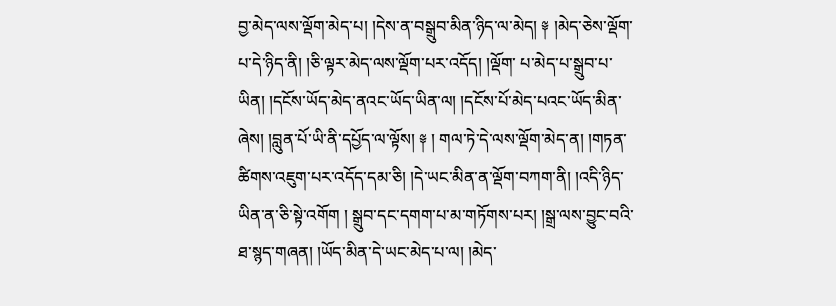བྱ་མེད་ལས་ལྡོག་མེད་པ། །དེས་ན་བསྒྲུབ་མིན་ཉིད་ལ་མེད། ༈ །མེད་ཅེས་ལྡོག་པ་དེ་ཉིད་ནི། །ཅི་ལྟར་མེད་ལས་ལྡོག་པར་འདོད། །ལྡོག་ པ་མེད་པ་སྒྲུབ་པ་ཡིན། །དངོས་ཡོད་མེད་ནའང་ཡོད་ཡིན་ལ། །དངོས་པོ་མེད་པའང་ཡོད་མིན་ཞེས། །བླུན་པོ་ཡི་ནི་དཔྱོད་ལ་ལྟོས། ༈ ། གལ་ཏེ་དེ་ལས་ལྡོག་མེད་ན། །གཏན་ཚིགས་འཇུག་པར་འདོད་དམ་ཅི། །དེ་ཡང་མིན་ན་ལྡོག་བཀག་ནི། །འདི་ཉིད་ཡིན་ན་ཅི་སྟེ་འགོག ། སྒྲུབ་དང་དགག་པ་མ་གཏོགས་པར། །སྒྲ་ལས་བྱུང་བའི་ཐ་སྙད་གཞན། །ཡོད་མིན་དེ་ཡང་མེད་པ་ལ། །མེད་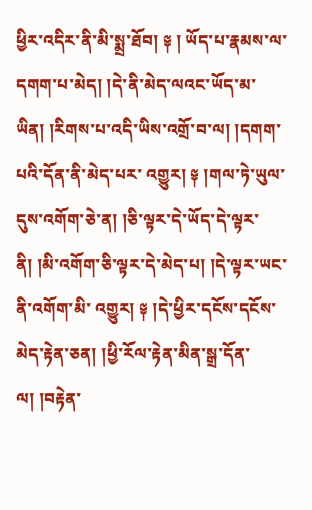ཕྱིར་འདིར་ནི་མི་སྨྲ་ཐོབ། ༈ ། ཡོད་པ་རྣམས་ལ་དགག་པ་མེད། །དེ་ནི་མེད་ལའང་ཡོད་མ་ཡིན། །རིགས་པ་འདི་ཡིས་འགྲོ་བ་ལ། །དགག་པའི་དོན་ནི་མེད་པར་ འགྱུར། ༈ །གལ་ཏེ་ཡུལ་དུས་འགོག་ཅེ་ན། །ཅི་ལྟར་དེ་ཡོད་དེ་ལྟར་ནི། །མི་འགོག་ཅི་ལྟར་དེ་མེད་པ། །དེ་ལྟར་ཡང་ནི་འགོག་མི་ འགྱུར། ༈ །དེ་ཕྱིར་དངོས་དངོས་མེད་རྟེན་ཅན། །ཕྱི་རོལ་རྟེན་མིན་སྒྲ་དོན་ལ། །བརྟེན་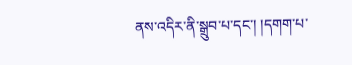ནས་འདིར་ནི་སྒྲུབ་པ་དང་། །དགག་པ་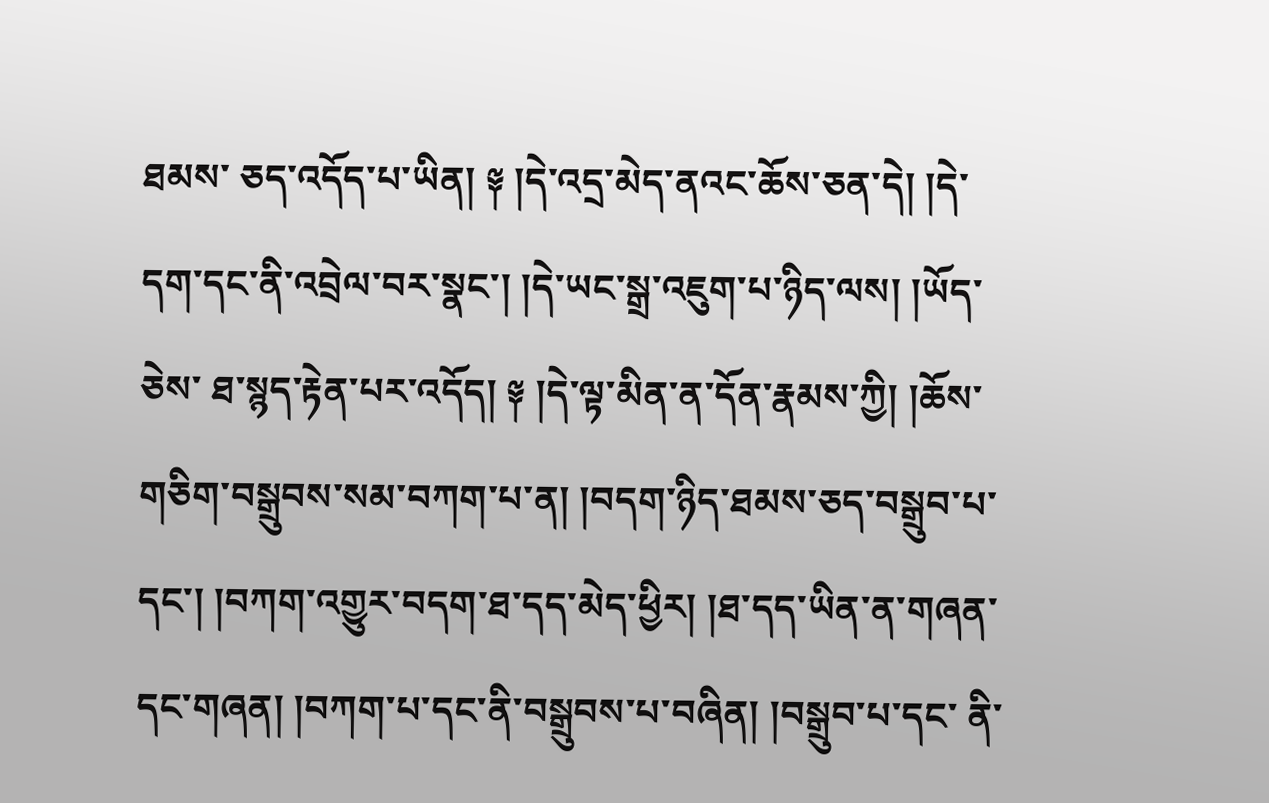ཐམས་ ཅད་འདོད་པ་ཡིན། ༈ །དེ་འདྲ་མེད་ནའང་ཆོས་ཅན་དེ། །དེ་དག་དང་ནི་འབྲེལ་བར་སྣང་། །དེ་ཡང་སྒྲ་འཇུག་པ་ཉིད་ལས། །ཡོད་ཅེས་ ཐ་སྙད་རྟེན་པར་འདོད། ༈ །དེ་ལྟ་མིན་ན་དོན་རྣམས་ཀྱི། །ཆོས་གཅིག་བསྒྲུབས་སམ་བཀག་པ་ན། །བདག་ཉིད་ཐམས་ཅད་བསྒྲུབ་པ་ དང་། །བཀག་འགྱུར་བདག་ཐ་དད་མེད་ཕྱིར། །ཐ་དད་ཡིན་ན་གཞན་དང་གཞན། །བཀག་པ་དང་ནི་བསྒྲུབས་པ་བཞིན། །བསྒྲུབ་པ་དང་ ནི་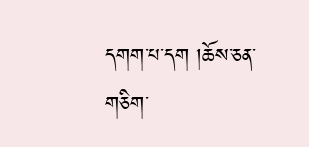དགག་པ་དག །ཆོས་ཅན་གཅིག་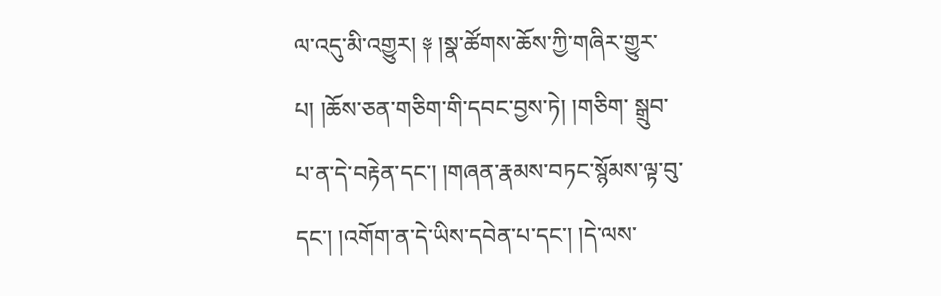ལ་འདུ་མི་འགྱུར། ༈ །སྣ་ཚོགས་ཆོས་ཀྱི་གཞིར་གྱུར་པ། །ཆོས་ཅན་གཅིག་གི་དབང་བྱས་ཏེ། །གཅིག་ སྒྲུབ་པ་ན་དེ་བརྟེན་དང་། །གཞན་རྣམས་བཏང་སྙོམས་ལྟ་བུ་དང་། །འགོག་ན་དེ་ཡིས་དབེན་པ་དང་། །དེ་ལས་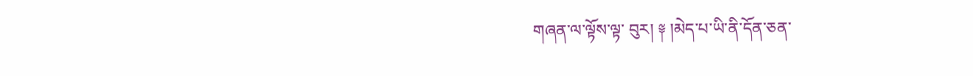གཞན་ལ་ལྟོས་ལྟ་ བུར། ༈ །མེད་པ་ཡི་ནི་དོན་ཅན་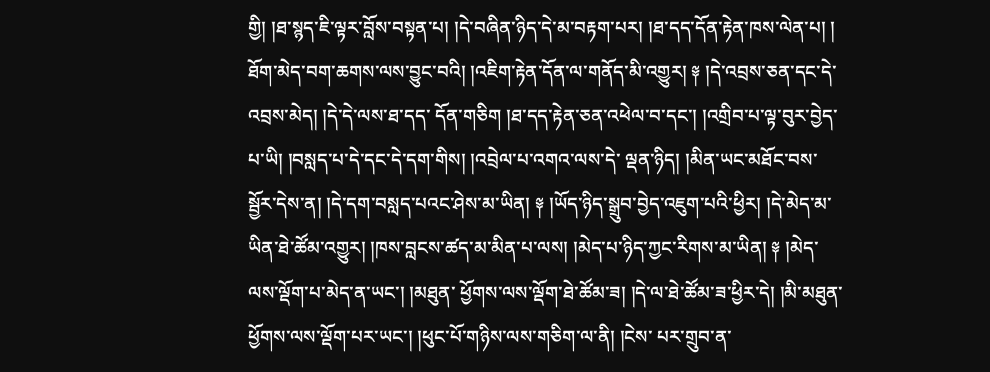གྱི། །ཐ་སྙད་ཇི་ལྟར་བློས་བསྟན་པ། །དེ་བཞིན་ཉིད་དེ་མ་བརྟག་པར། །ཐ་དད་དོན་རྟེན་ཁས་ལེན་པ། ། ཐོག་མེད་བག་ཆགས་ལས་བྱུང་བའི། །འཇིག་རྟེན་དོན་ལ་གནོད་མི་འགྱུར། ༈ །དེ་འབྲས་ཅན་དང་དེ་འབྲས་མེད། །དེ་དེ་ལས་ཐ་དད་ དོན་གཅིག །ཐ་དད་རྟེན་ཅན་འཕེལ་བ་དང་། །འགྲིབ་པ་ལྟ་བུར་བྱེད་པ་ཡི། །བསླད་པ་དེ་དང་དེ་དག་གིས། །འབྲེལ་པ་འགའ་ལས་དེ་ ལྡན་ཉིད། །མིན་ཡང་མཐོང་བས་སྦྱོར་དེས་ན། །དེ་དག་བསླད་པའང་ཤེས་མ་ཡིན། ༈ །ཡོད་ཉིད་སྒྲུབ་བྱེད་འཇུག་པའི་ཕྱིར། །དེ་མེད་མ་ ཡིན་ཐེ་ཚོམ་འགྱུར། །ཁས་བླངས་ཚད་མ་མིན་པ་ལས། །མེད་པ་ཉིད་ཀྱང་རིགས་མ་ཡིན། ༈ །མེད་ལས་ལྡོག་པ་མེད་ན་ཡང་། །མཐུན་ ཕྱོགས་ལས་ལྡོག་ཐེ་ཚོམ་ཟ། །དེ་ལ་ཐེ་ཚོམ་ཟ་ཕྱིར་དེ། །མི་མཐུན་ཕྱོགས་ལས་ལྡོག་པར་ཡང་། །ཕུང་པོ་གཉིས་ལས་གཅིག་ལ་ནི། །ངེས་ པར་གྲུབ་ན་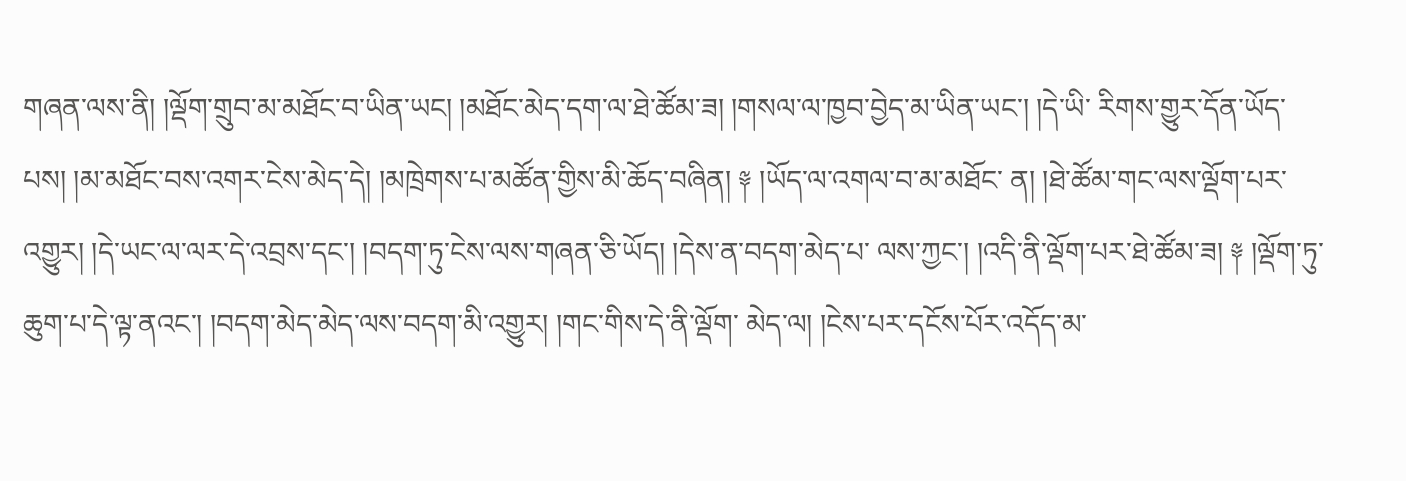གཞན་ལས་ནི། །ལྡོག་གྲུབ་མ་མཐོང་བ་ཡིན་ཡང། །མཐོང་མེད་དག་ལ་ཐེ་ཚོམ་ཟ། །གསལ་ལ་ཁྱབ་བྱེད་མ་ཡིན་ཡང་། །དེ་ཡི་ རིགས་གྱུར་དོན་ཡོད་པས། །མ་མཐོང་བས་འགར་ངེས་མེད་དེ། །མཁྲེགས་པ་མཚོན་གྱིས་མི་ཆོད་བཞིན། ༈ །ཡོད་ལ་འགལ་བ་མ་མཐོང་ ན། །ཐེ་ཚོམ་གང་ལས་ལྡོག་པར་འགྱུར། །དེ་ཡང་ལ་ལར་དེ་འབྲས་དང་། །བདག་ཏུ་ངེས་ལས་གཞན་ཅི་ཡོད། །དེས་ན་བདག་མེད་པ་ ལས་ཀྱང་། །འདི་ནི་ལྡོག་པར་ཐེ་ཚོམ་ཟ། ༈ །ལྡོག་ཏུ་ཆུག་པ་དེ་ལྟ་ནའང་། །བདག་མེད་མེད་ལས་བདག་མི་འགྱུར། །གང་གིས་དེ་ནི་ལྡོག་ མེད་ལ། །ངེས་པར་དངོས་པོར་འདོད་མ་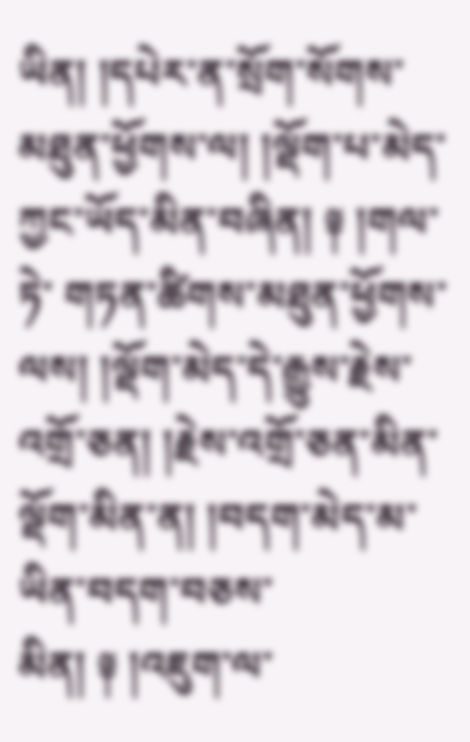ཡིན། །དཔེར་ན་སྲོག་སོགས་མཐུན་ཕྱོགས་ལ། །ལྡོག་པ་མེད་ཀྱང་ཡོད་མིན་བཞིན། ༈ །གལ་ཏེ་ གཏན་ཚིགས་མཐུན་ཕྱོགས་ལས། །ལྡོག་མེད་དེ་རྒྱུས་རྗེས་འགྲོ་ཅན། །རྗེས་འགྲོ་ཅན་མིན་ལྡོག་མིན་ན། །བདག་མེད་མ་ཡིན་བདག་བཅས་ མིན། ༈ །འཇུག་ལ་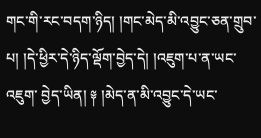གང་གི་རང་བདག་ཉིད། །གང་མེད་མི་འབྱུང་ཅན་གྲུབ་པ། །དེ་ཕྱིར་དེ་ཉིད་ལྡོག་བྱེད་དེ། །འཇུག་པ་ན་ཡང་འཇུག་ བྱེད་ཡིན། ༈ །མེད་ན་མི་འབྱུང་དེ་ཡང་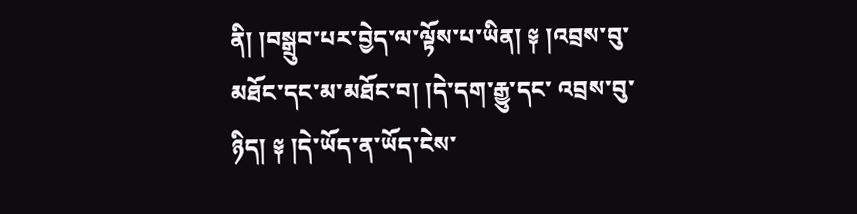ནི། །བསྒྲུབ་པར་བྱེད་ལ་ལྟོས་པ་ཡིན། ༈ །འབྲས་བུ་མཐོང་དང་མ་མཐོང་བ། །དེ་དག་རྒྱུ་དང་ འབྲས་བུ་ཉིད། ༈ །དེ་ཡོད་ན་ཡོད་ངེས་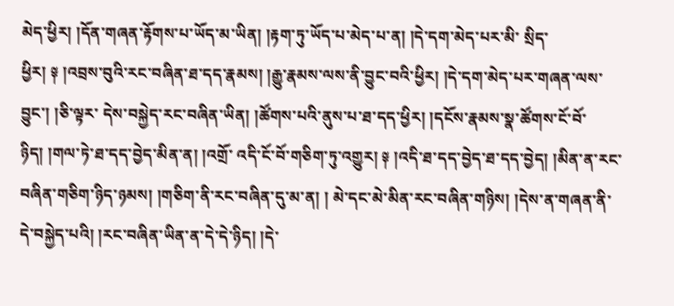མེད་ཕྱིར། །དོན་གཞན་རྟོགས་པ་ཡོད་མ་ཡིན། །རྟག་ཏུ་ཡོད་པ་མེད་པ་ན། །དེ་དག་མེད་པར་མི་ སྲིད་ཕྱིར། ༈ །འབྲས་བུའི་རང་བཞིན་ཐ་དད་རྣམས། །རྒྱུ་རྣམས་ལས་ནི་བྱུང་བའི་ཕྱིར། །དེ་དག་མེད་པར་གཞན་ལས་བྱུང་། །ཅི་ལྟར་ དེས་བསྐྱེད་རང་བཞིན་ཡིན། །ཚོགས་པའི་ནུས་པ་ཐ་དད་ཕྱིར། །དངོས་རྣམས་སྣ་ཚོགས་ངོ་བོ་ཉིད། །གལ་ཏེ་ཐ་དད་བྱེད་མིན་ན། །འགྲོ་ འདི་ངོ་བོ་གཅིག་ཏུ་འགྱུར། ༈ །འདི་ཐ་དད་བྱེད་ཐ་དད་བྱེད། །མིན་ན་རང་བཞིན་གཅིག་ཉིད་ཉམས། །གཅིག་ནི་རང་བཞིན་དུ་མ་ན། ། མེ་དང་མེ་མིན་རང་བཞིན་གཉིས། །དེས་ན་གཞན་ནི་དེ་བསྐྱེད་པའི། །རང་བཞིན་ཡིན་ན་དེ་དེ་ཉིད། །དེ་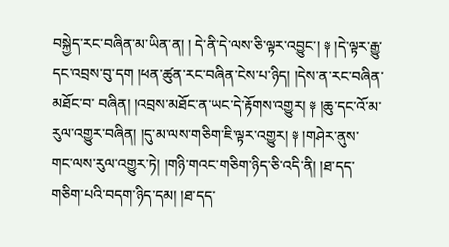བསྐྱེད་རང་བཞིན་མ་ཡིན་ན། ། དེ་ནི་དེ་ལས་ཅི་ལྟར་འབྱུང་། ༈ །དེ་ལྟར་རྒྱུ་དང་འབྲས་བུ་དག །ཕན་ཚུན་རང་བཞིན་ངེས་པ་ཉིད། །དེས་ན་རང་བཞིན་མཐོང་བ་ བཞིན། །འབྲས་མཐོང་ན་ཡང་དེ་རྟོགས་འགྱུར། ༈ །ཆུ་དང་འོ་མ་རུལ་འགྱུར་བཞིན། །དུ་མ་ལས་གཅིག་ཇི་ལྟར་འགྱུར། ༈ །གཤེར་ནུས་ གང་ལས་རུལ་འགྱུར་ཏེ། །གཉི་གའང་གཅིག་ཉིད་ཅི་འདི་ནི། །ཐ་དད་གཅིག་པའི་བདག་ཉིད་དམ། །ཐ་དད་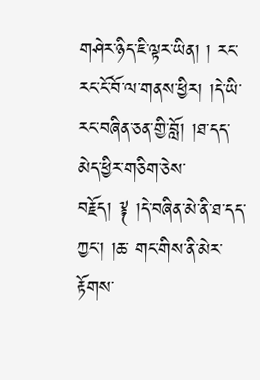གཤེར་ཉིད་ཇི་ལྟར་ཡིན། ། རང་རང་ངོ་བོ་ལ་གནས་ཕྱིར། །དེ་ཡི་རང་བཞིན་ཅན་གྱི་བློ། །ཐ་དད་མེད་ཕྱིར་གཅིག་ཅེས་བརྗོད། ༈ །དེ་བཞིན་མེ་ནི་ཐ་དད་ཀྱང་། །ཆ་ གང་གིས་ནི་མེར་རྟོགས་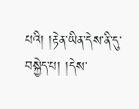པའི། །རྟེན་ཡིན་དེས་ནི་དུ་བསྐྱེད་པ། །དེས་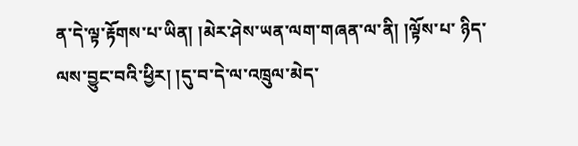ན་དེ་ལྟ་རྟོགས་པ་ཡིན། །མེར་ཤེས་ཡན་ལག་གཞན་ལ་ནི། །ལྟོས་པ་ ཉིད་ལས་བྱུང་བའི་ཕྱིར། །དུ་བ་དེ་ལ་འཁྲུལ་མེད་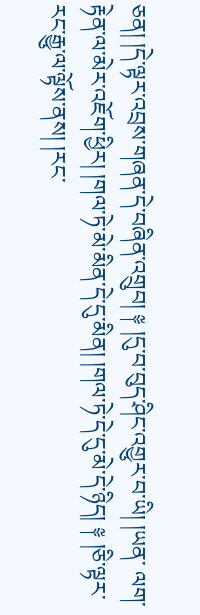ཅན། །དེ་ལྟར་འབྲས་གཞན་དེ་བཞིན་འགྲུབ། ༈ །དུ་བ་བུད་ཤིང་འགྱུར་བ་ཡི། །ཡན་ ལག་རྟེན་ལ་མེར་འཇོག་ཕྱིར། །གལ་ཏེ་མེ་མིན་དེ་དུ་མིན། །གལ་ཏེ་དེ་དུ་མེ་དེ་ཉིད། ༈ །ཅི་ལྟར་རང་རྒྱུ་ལ་ལྟོས་ནས། །རང་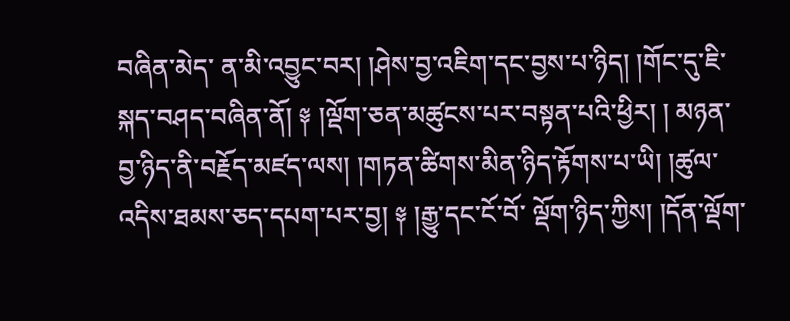བཞིན་མེད་ ན་མི་འབྱུང་བར། །ཤེས་བྱ་འཇིག་དང་བྱས་པ་ཉིད། །གོང་དུ་ཇི་སྐད་བཤད་བཞིན་ནོ། ༈ །ལྡོག་ཅན་མཚུངས་པར་བསྟན་པའི་ཕྱིར། ། མཉན་བྱ་ཉིད་ནི་བརྗོད་མཛད་ལས། །གཏན་ཚིགས་མིན་ཉིད་རྟོགས་པ་ཡི། །ཚུལ་འདིས་ཐམས་ཅད་དཔག་པར་བྱ། ༈ །རྒྱུ་དང་ངོ་བོ་ ལྡོག་ཉིད་ཀྱིས། །དོན་ལྡོག་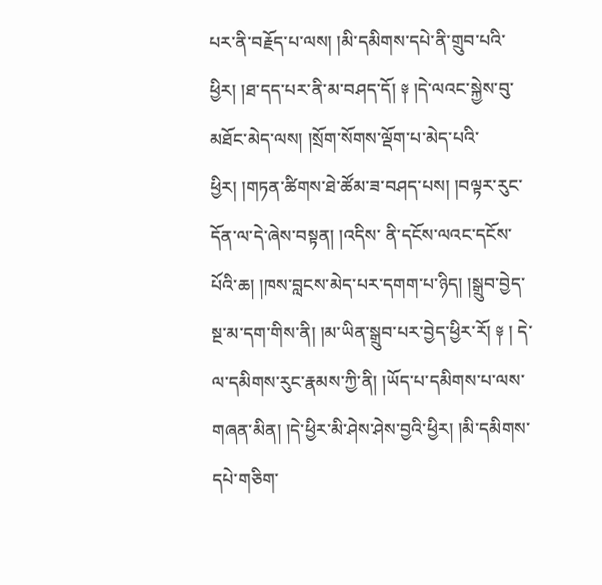པར་ནི་བརྗོད་པ་ལས། །མི་དམིགས་དཔེ་ནི་གྲུབ་པའི་ཕྱིར། །ཐ་དད་པར་ནི་མ་བཤད་དོ། ༈ །དེ་ལའང་སྐྱེས་བུ་ མཐོང་མེད་ལས། །སྲོག་སོགས་ལྡོག་པ་མེད་པའི་ཕྱིར། །གཏན་ཚིགས་ཐེ་ཚོམ་ཟ་བཤད་པས། །བལྟར་རུང་དོན་ལ་དེ་ཞེས་བསྟན། །འདིས་ ནི་དངོས་ལའང་དངོས་པོའི་ཆ། །ཁས་བླངས་མེད་པར་དགག་པ་ཉིད། །སྒྲུབ་བྱེད་སྔ་མ་དག་གིས་ནི། །མ་ཡིན་སྒྲུབ་པར་བྱེད་ཕྱིར་རོ། ༈ ། དེ་ལ་དམིགས་རུང་རྣམས་ཀྱི་ནི། །ཡོད་པ་དམིགས་པ་ལས་གཞན་མིན། །དེ་ཕྱིར་མི་ཤེས་ཤེས་བྱའི་ཕྱིར། །མི་དམིགས་དཔེ་གཅིག་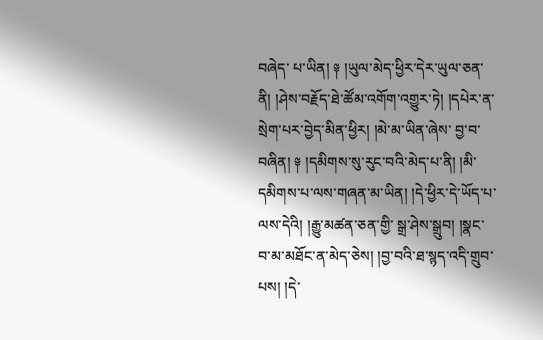བཞེད་ པ་ཡིན། ༈ །ཡུལ་མེད་ཕྱིར་དེར་ཡུལ་ཅན་ནི། །ཤེས་བརྗོད་ཐེ་ཚོམ་འགོག་འགྱུར་ཏེ། །དཔེར་ན་སྲེག་པར་བྱེད་མིན་ཕྱིར། །མེ་མ་ཡིན་ཞེས་ བྱ་བ་བཞིན། ༈ །དམིགས་སུ་རུང་བའི་མེད་པ་ནི། །མི་དམིགས་པ་ལས་གཞན་མ་ཡིན། །དེ་ཕྱིར་དེ་ཡོད་པ་ལས་དེའི། །རྒྱུ་མཚན་ཅན་གྱི་ སྒྲ་ཤེས་སྒྲུབ། །སྣང་བ་མ་མཐོང་ན་མེད་ཅེས། །བྱ་བའི་ཐ་སྙད་འདི་གྲུབ་པས། །དེ་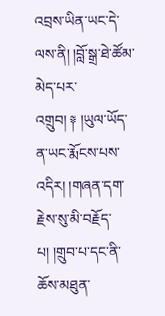འབྲས་ཡིན་ཡང་དེ་ལས་ནི། །བློ་སྒྲ་ཐེ་ཚོམ་མེད་པར་ འགྲུབ། ༈ །ཡུལ་ཡོད་ན་ཡང་རྨོངས་པས་འདིར། །གཞན་དག་རྗེས་སུ་མི་བརྗོད་པ། །གྲུབ་པ་དང་ནི་ཆོས་མཐུན་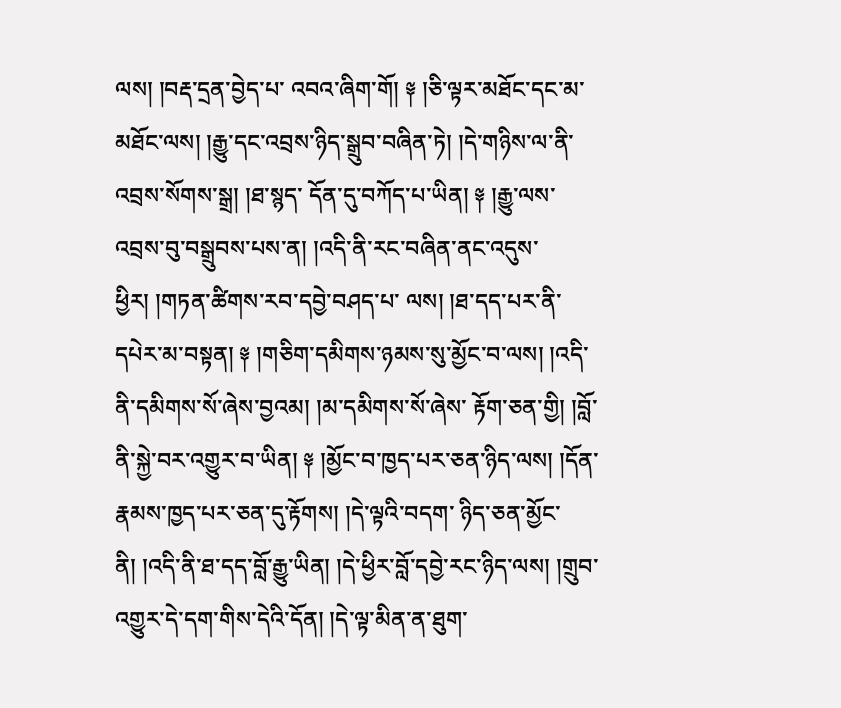ལས། །བརྡ་དྲན་བྱེད་པ་ འབའ་ཞིག་གོ། ༈ །ཅི་ལྟར་མཐོང་དང་མ་མཐོང་ལས། །རྒྱུ་དང་འབྲས་ཉིད་སྒྲུབ་བཞིན་ཏེ། །དེ་གཉིས་ལ་ནི་འབྲས་སོགས་སྒྲ། །ཐ་སྙད་ དོན་དུ་བཀོད་པ་ཡིན། ༈ །རྒྱུ་ལས་འབྲས་བུ་བསྒྲུབས་པས་ན། །འདི་ནི་རང་བཞིན་ནང་འདུས་ཕྱིར། །གཏན་ཚིགས་རབ་དབྱེ་བཤད་པ་ ལས། །ཐ་དད་པར་ནི་དཔེར་མ་བསྟན། ༈ །གཅིག་དམིགས་ཉམས་སུ་མྱོང་བ་ལས། །འདི་ནི་དམིགས་སོ་ཞེས་བྱའམ། །མ་དམིགས་སོ་ཞེས་ རྟོག་ཅན་གྱི། །བློ་ནི་སྐྱེ་བར་འགྱུར་བ་ཡིན། ༈ །མྱོང་བ་ཁྱད་པར་ཅན་ཉིད་ལས། །དོན་རྣམས་ཁྱད་པར་ཅན་དུ་རྟོགས། །དེ་ལྟའི་བདག་ ཉིད་ཅན་མྱོང་ནི། །འདི་ནི་ཐ་དད་བློ་རྒྱུ་ཡིན། །དེ་ཕྱིར་བློ་དབྱེ་རང་ཉིད་ལས། །གྲུབ་འགྱུར་དེ་དག་གིས་དེའི་དོན། །དེ་ལྟ་མིན་ན་ཐུག་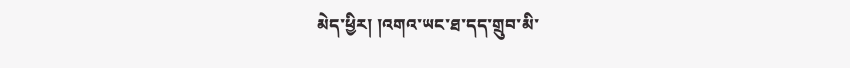མེད་ཕྱིར། །འགའ་ཡང་ཐ་དད་གྲུབ་མི་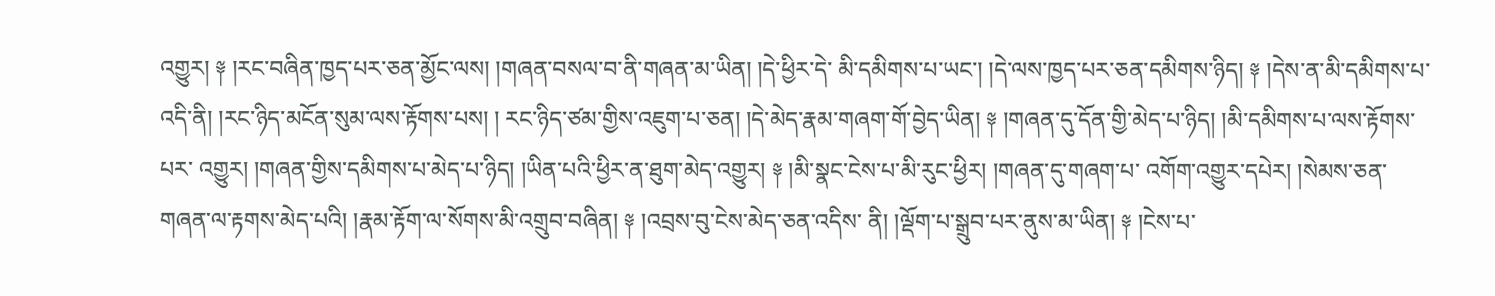འགྱུར། ༈ །རང་བཞིན་ཁྱད་པར་ཅན་མྱོང་ལས། །གཞན་བསལ་བ་ནི་གཞན་མ་ཡིན། །དེ་ཕྱིར་དེ་ མི་དམིགས་པ་ཡང་། །དེ་ལས་ཁྱད་པར་ཅན་དམིགས་ཉིད། ༈ །དེས་ན་མི་དམིགས་པ་འདི་ནི། །རང་ཉིད་མངོན་སུམ་ལས་རྟོགས་པས། ། རང་ཉིད་ཙམ་གྱིས་འཇུག་པ་ཅན། །དེ་མེད་རྣམ་གཞག་གོ་བྱེད་ཡིན། ༈ །གཞན་དུ་དོན་གྱི་མེད་པ་ཉིད། །མི་དམིགས་པ་ལས་རྟོགས་པར་ འགྱུར། །གཞན་གྱིས་དམིགས་པ་མེད་པ་ཉིད། །ཡིན་པའི་ཕྱིར་ན་ཐུག་མེད་འགྱུར། ༈ །མི་སྣང་ངེས་པ་མི་རུང་ཕྱིར། །གཞན་དུ་གཞག་པ་ འགོག་འགྱུར་དཔེར། །སེམས་ཅན་གཞན་ལ་རྟགས་མེད་པའི། །རྣམ་རྟོག་ལ་སོགས་མི་འགྲུབ་བཞིན། ༈ །འབྲས་བུ་ངེས་མེད་ཅན་འདིས་ ནི། །ལྡོག་པ་སྒྲུབ་པར་ནུས་མ་ཡིན། ༈ །ངེས་པ་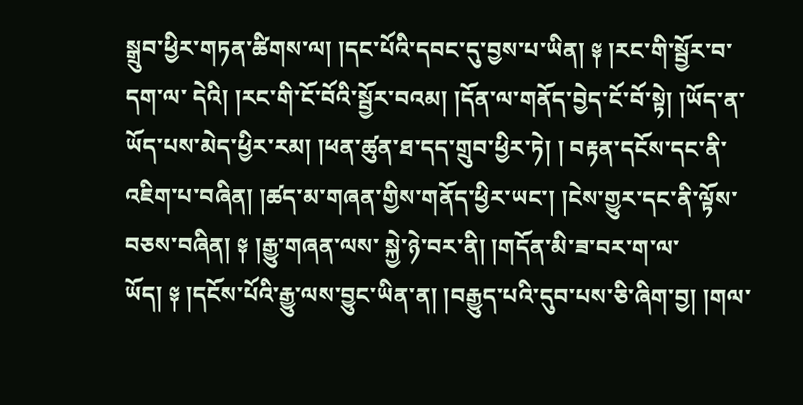སྒྲུབ་ཕྱིར་གཏན་ཚིགས་ལ། །དང་པོའི་དབང་དུ་བྱས་པ་ཡིན། ༈ །རང་གི་སྦྱོར་བ་དག་ལ་ དེའི། །རང་གི་ངོ་བོའི་སྦྱོར་བའམ། །དོན་ལ་གནོད་བྱེད་ངོ་བོ་སྟེ། །ཡོད་ན་ཡོད་པས་མེད་ཕྱིར་རམ། །ཕན་ཚུན་ཐ་དད་གྲུབ་ཕྱིར་ཏེ། ། བརྟན་དངོས་དང་ནི་འཇིག་པ་བཞིན། །ཚད་མ་གཞན་གྱིས་གནོད་ཕྱིར་ཡང་། །ངེས་གྱུར་དང་ནི་ལྟོས་བཅས་བཞིན། ༈ །རྒྱུ་གཞན་ལས་ སྐྱེ་ཉེ་བར་ནི། །གདོན་མི་ཟ་བར་ག་ལ་ཡོད། ༈ །དངོས་པོའི་རྒྱུ་ལས་བྱུང་ཡིན་ན། །བརྒྱུད་པའི་དུབ་པས་ཅི་ཞིག་བྱ། །གལ་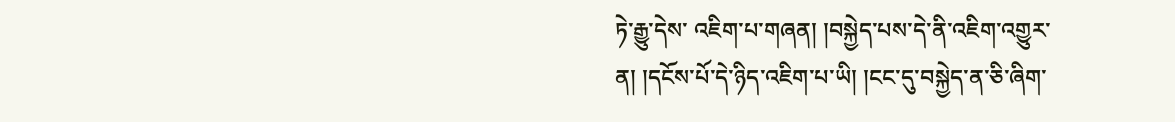ཏེ་རྒྱུ་དེས་ འཇིག་པ་གཞན། །བསྐྱེད་པས་དེ་ནི་འཇིག་འགྱུར་ན། །དངོས་པོ་དེ་ཉིད་འཇིག་པ་ཡི། །ངང་དུ་བསྐྱེད་ན་ཅི་ཞིག་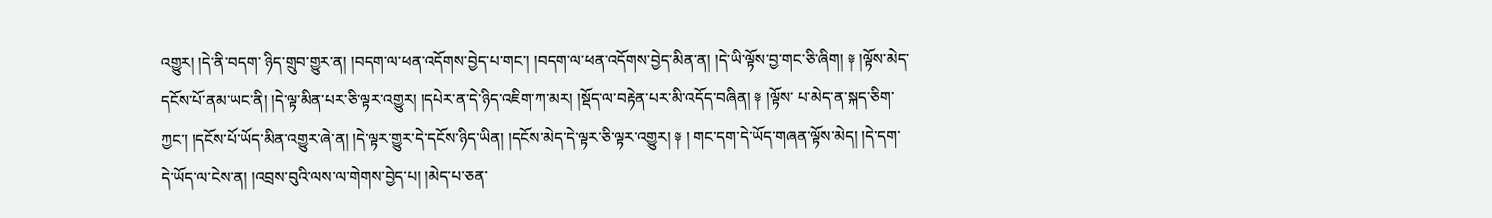འགྱུར། །དེ་ནི་བདག་ ཉིད་གྲུབ་གྱུར་ན། །བདག་ལ་ཕན་འདོགས་བྱེད་པ་གང་། །བདག་ལ་ཕན་འདོགས་བྱེད་མིན་ན། །དེ་ཡི་ལྟོས་བྱ་གང་ཅི་ཞིག། ༈ །ལྟོས་མེད་ དངོས་པོ་ནམ་ཡང་ནི། །དེ་ལྟ་མིན་པར་ཅི་ལྟར་འགྱུར། །དཔེར་ན་དེ་ཉིད་འཇིག་ཀ་མར། །སྡོད་ལ་བརྟེན་པར་མི་འདོད་བཞིན། ༈ །ལྟོས་ པ་མེད་ན་སྐད་ཅིག་ཀྱང་། །དངོས་པོ་ཡོད་མིན་འགྱུར་ཞེ་ན། །དེ་ལྟར་གྱུར་དེ་དངོས་ཉིད་ཡིན། །དངོས་མེད་དེ་ལྟར་ཅི་ལྟར་འགྱུར། ༈ ། གང་དག་དེ་ཡོད་གཞན་ལྟོས་མེད། །དེ་དག་དེ་ཡོད་ལ་ངེས་ན། །འབྲས་བུའི་ལས་ལ་གེགས་བྱེད་པ། །མེད་པ་ཅན་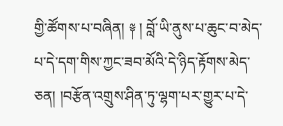གྱི་ཚོགས་པ་བཞིན། ༈ ། བློ་ཡི་ནུས་པ་ཆུང་བ་མེད་པ་དེ་དག་གིས་ཀྱང་ཟབ་མོའི་དེ་ཉིད་རྟོགས་མེད་ཅན། །བརྩོན་འགྲུས་ཤིན་ཏུ་ལྷག་པར་གྱུར་པ་དེ་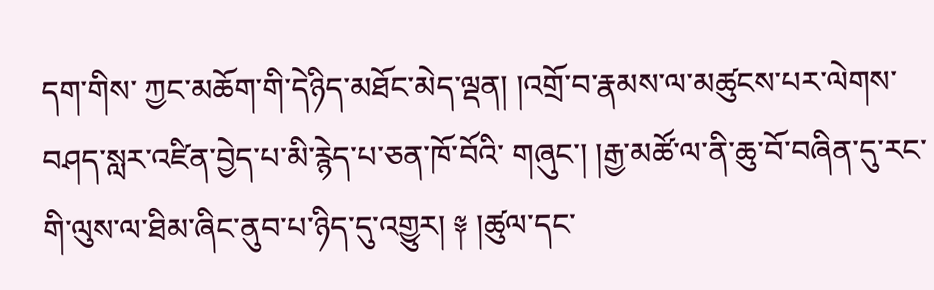དག་གིས་ ཀྱང་མཆོག་གི་དེཉིད་མཐོང་མེད་ལྡན། །འགྲོ་བ་རྣམས་ལ་མཚུངས་པར་ལེགས་བཤད་སླར་འཛིན་བྱེད་པ་མི་རྙེད་པ་ཅན་ཁོ་བོའི་ གཞུང་། །རྒྱ་མཚོ་ལ་ནི་ཆུ་བོ་བཞིན་དུ་རང་གི་ལུས་ལ་ཐིམ་ཞིང་ནུབ་པ་ཉིད་དུ་འགྱུར། ༈ །ཚུལ་དང་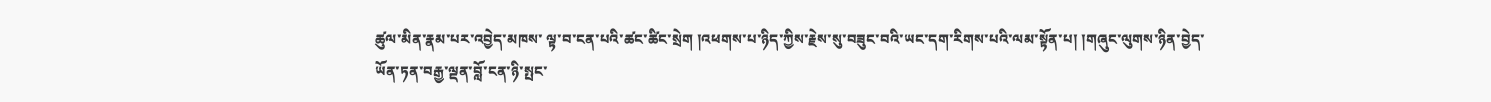ཚུལ་མིན་རྣམ་པར་འབྱེད་མཁས་ ལྟ་བ་ངན་པའི་ཚང་ཚིང་སྲེག །འཕགས་པ་ཉིད་ཀྱིས་རྗེས་སུ་བཟུང་བའི་ཡང་དག་རིགས་པའི་ལམ་སྟོན་པ། །གཞུང་ལུགས་ཉིན་བྱེད་ ཡོན་ཏན་བརྒྱ་ལྡན་བློ་ངན་ཉི་སྤང་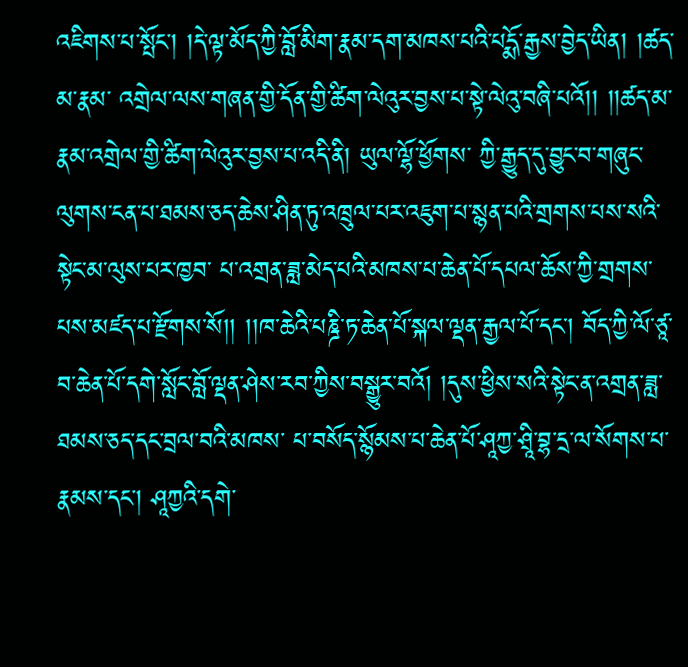འཇིགས་པ་སྤོང་། །དེ་ལྟ་མོད་ཀྱི་བློ་མིག་རྣམ་དག་མཁས་པའི་པདྨོ་རྒྱས་བྱེད་ཡིན། །ཚད་མ་རྣམ་ འགྲེལ་ལས་གཞན་གྱི་དོན་གྱི་ཚིག་ལེའུར་བྱས་པ་སྟེ་ལེའུ་བཞི་པའོ།། །།ཚད་མ་རྣམ་འགྲེལ་གྱི་ཚིག་ལེའུར་བྱས་པ་འདི་ནི། ཡུལ་ལྷོ་ཕྱོགས་ ཀྱི་རྒྱུད་དུ་བྱུང་བ་གཞུང་ལུགས་ངན་པ་ཐམས་ཅད་ཆེས་ཤིན་ཏུ་འཁྲུལ་པར་འཇུག་པ་སྙན་པའི་གྲགས་པས་སའི་སྟེང་མ་ལུས་པར་ཁྱབ་ པ་འགྲན་ཟླ་མེད་པའི་མཁས་པ་ཆེན་པོ་དཔལ་ཆོས་ཀྱི་གྲགས་པས་མཛད་པ་རྫོགས་སོ།། །།ཁ་ཆེའི་པཎྜི་ཏ་ཆེན་པོ་སྐལ་ལྡན་རྒྱལ་པོ་དང་། བོད་ཀྱི་ལོ་ཙཱ་བ་ཆེན་པོ་དགེ་སློང་བློ་ལྡན་ཤེས་རབ་ཀྱིས་བསྒྱུར་བའོ། །དུས་ཕྱིས་སའི་སྟེང་ན་འགྲན་ཟླ་ཐམས་ཅད་དང་བྲལ་བའི་མཁས་ པ་བསོད་སྙོམས་པ་ཆེན་པོ་ཤཱཀྱ་ཤྲཱི་བྷ་དྲ་ལ་སོགས་པ་རྣམས་དང་། ཤཱཀྱའི་དགེ་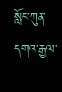སློང་ཀུན་དགའ་རྒྱལ་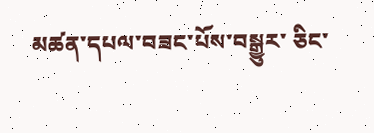མཚན་དཔལ་བཟང་པོས་བསྒྱུར་ ཅིང་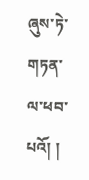ཞུས་ཏེ་གཏན་ལ་ཕབ་པའོ། །